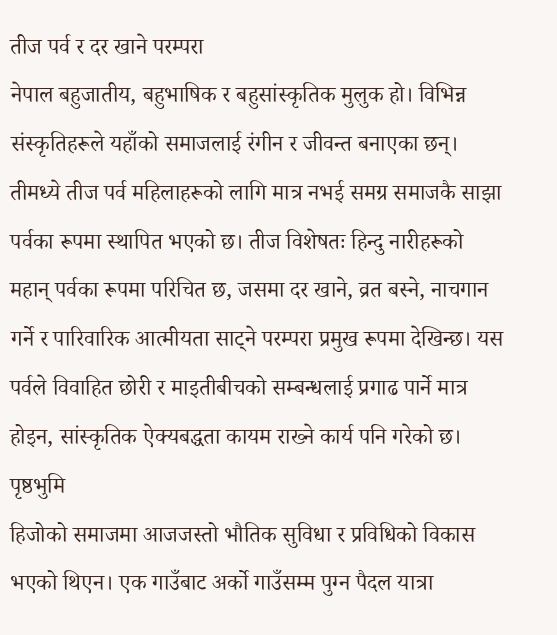तीज पर्व र दर खाने परम्परा
नेपाल बहुजातीय, बहुभाषिक र बहुसांस्कृतिक मुलुक हो। विभिन्न संस्कृतिहरूले यहाँको समाजलाई रंगीन र जीवन्त बनाएका छन्। तीमध्ये तीज पर्व महिलाहरूको लागि मात्र नभई समग्र समाजकै साझा पर्वका रूपमा स्थापित भएको छ। तीज विशेषतः हिन्दु नारीहरूको महान् पर्वका रूपमा परिचित छ, जसमा दर खाने, व्रत बस्ने, नाचगान गर्ने र पारिवारिक आत्मीयता साट्ने परम्परा प्रमुख रूपमा देखिन्छ। यस पर्वले विवाहित छोरी र माइतीबीचको सम्बन्धलाई प्रगाढ पार्ने मात्र होइन, सांस्कृतिक ऐक्यबद्धता कायम राख्ने कार्य पनि गरेको छ।
पृष्ठभुमि
हिजोको समाजमा आजजस्तो भौतिक सुविधा र प्रविधिको विकास भएको थिएन। एक गाउँबाट अर्को गाउँसम्म पुग्न पैदल यात्रा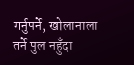गर्नुपर्ने, खोलानाला तर्ने पुल नहुँदा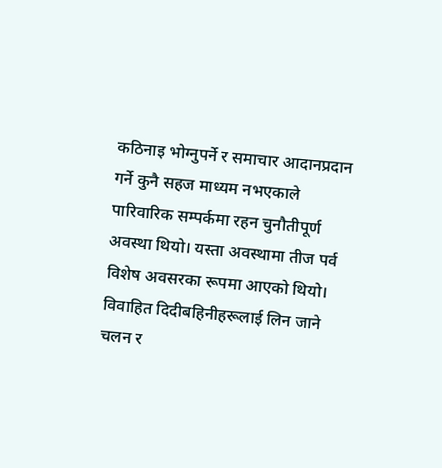कठिनाइ भोग्नुपर्ने र समाचार आदानप्रदान गर्ने कुनै सहज माध्यम नभएकाले पारिवारिक सम्पर्कमा रहन चुनौतीपूर्ण अवस्था थियो। यस्ता अवस्थामा तीज पर्व विशेष अवसरका रूपमा आएको थियो। विवाहित दिदीबहिनीहरूलाई लिन जाने चलन र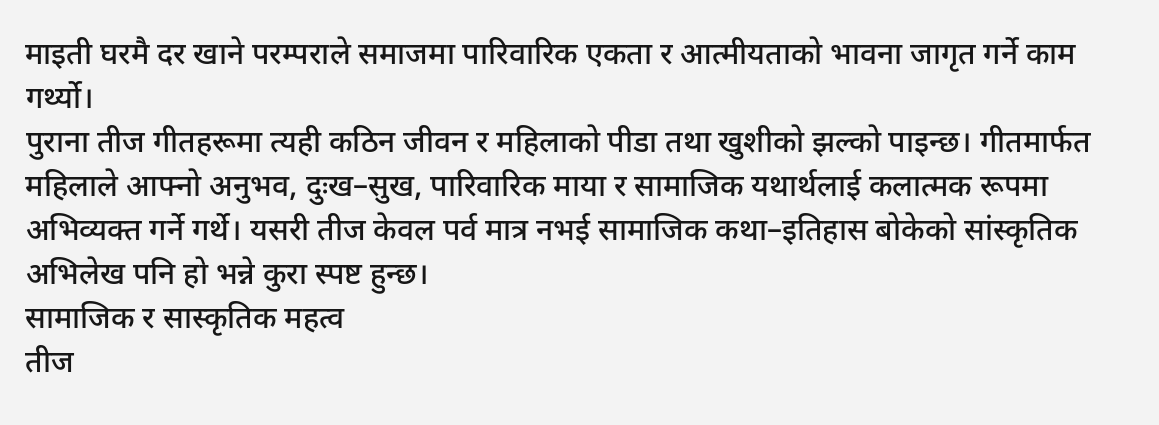माइती घरमै दर खाने परम्पराले समाजमा पारिवारिक एकता र आत्मीयताको भावना जागृत गर्ने काम गर्थ्यो।
पुराना तीज गीतहरूमा त्यही कठिन जीवन र महिलाको पीडा तथा खुशीको झल्को पाइन्छ। गीतमार्फत महिलाले आफ्नो अनुभव, दुःख–सुख, पारिवारिक माया र सामाजिक यथार्थलाई कलात्मक रूपमा अभिव्यक्त गर्ने गर्थे। यसरी तीज केवल पर्व मात्र नभई सामाजिक कथा–इतिहास बोकेको सांस्कृतिक अभिलेख पनि हो भन्ने कुरा स्पष्ट हुन्छ।
सामाजिक र सास्कृतिक महत्व
तीज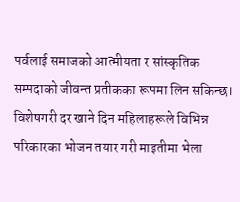पर्वलाई समाजको आत्मीयता र सांस्कृतिक सम्पदाको जीवन्त प्रतीकका रूपमा लिन सकिन्छ। विशेषगरी दर खाने दिन महिलाहरूले विभिन्न परिकारका भोजन तयार गरी माइतीमा भेला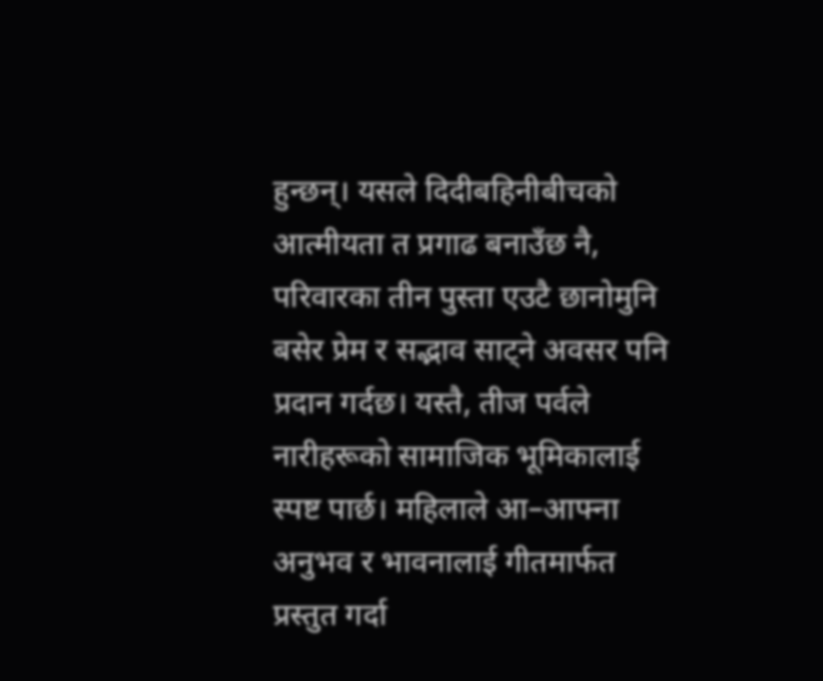हुन्छन्। यसले दिदीबहिनीबीचको आत्मीयता त प्रगाढ बनाउँछ नै, परिवारका तीन पुस्ता एउटै छानोमुनि बसेर प्रेम र सद्भाव साट्ने अवसर पनि प्रदान गर्दछ। यस्तै, तीज पर्वले नारीहरूको सामाजिक भूमिकालाई स्पष्ट पार्छ। महिलाले आ–आफ्ना अनुभव र भावनालाई गीतमार्फत प्रस्तुत गर्दा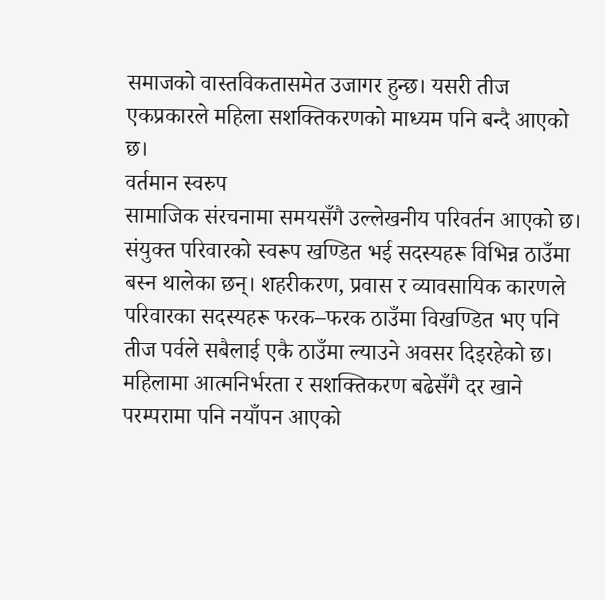समाजको वास्तविकतासमेत उजागर हुन्छ। यसरी तीज एकप्रकारले महिला सशक्तिकरणको माध्यम पनि बन्दै आएको छ।
वर्तमान स्वरुप
सामाजिक संरचनामा समयसँगै उल्लेखनीय परिवर्तन आएको छ। संयुक्त परिवारको स्वरूप खण्डित भई सदस्यहरू विभिन्न ठाउँमा बस्न थालेका छन्। शहरीकरण, प्रवास र व्यावसायिक कारणले परिवारका सदस्यहरू फरक–फरक ठाउँमा विखण्डित भए पनि तीज पर्वले सबैलाई एकै ठाउँमा ल्याउने अवसर दिइरहेको छ।
महिलामा आत्मनिर्भरता र सशक्तिकरण बढेसँगै दर खाने परम्परामा पनि नयाँपन आएको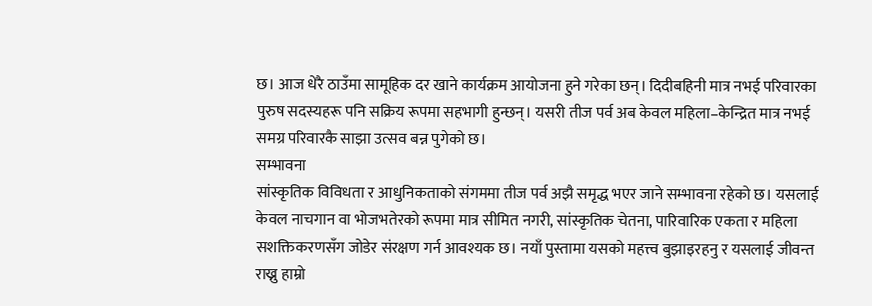छ। आज धेरै ठाउँमा सामूहिक दर खाने कार्यक्रम आयोजना हुने गरेका छन्। दिदीबहिनी मात्र नभई परिवारका पुरुष सदस्यहरू पनि सक्रिय रूपमा सहभागी हुन्छन्। यसरी तीज पर्व अब केवल महिला–केन्द्रित मात्र नभई समग्र परिवारकै साझा उत्सव बन्न पुगेको छ।
सम्भावना
सांस्कृतिक विविधता र आधुनिकताको संगममा तीज पर्व अझै समृद्ध भएर जाने सम्भावना रहेको छ। यसलाई केवल नाचगान वा भोजभतेरको रूपमा मात्र सीमित नगरी, सांस्कृतिक चेतना, पारिवारिक एकता र महिला सशक्तिकरणसँग जोडेर संरक्षण गर्न आवश्यक छ। नयाँ पुस्तामा यसको महत्त्व बुझाइरहनु र यसलाई जीवन्त राख्नु हाम्रो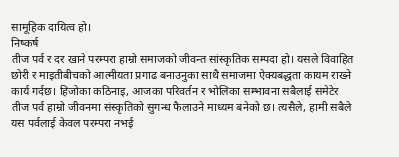सामूहिक दायित्व हो।
निष्कर्ष
तीज पर्व र दर खाने परम्परा हाम्रो समाजको जीवन्त सांस्कृतिक सम्पदा हो। यसले विवाहित छोरी र माइतीबीचको आत्मीयता प्रगाढ बनाउनुका साथै समाजमा ऐक्यबद्धता कायम राख्ने कार्य गर्दछ। हिजोका कठिनाइ, आजका परिवर्तन र भोलिका सम्भावना सबैलाई समेटेर तीज पर्व हाम्रो जीवनमा संस्कृतिको सुगन्ध फैलाउने माध्यम बनेको छ। त्यसैले, हामी सबैले यस पर्वलाई केवल परम्परा नभई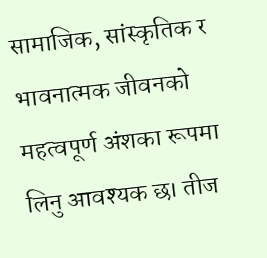सामाजिक, सांस्कृतिक र भावनात्मक जीवनको महत्वपूर्ण अंशका रूपमा लिनु आवश्यक छ। तीज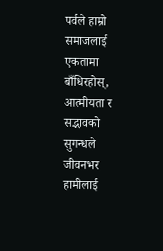पर्वले हाम्रो समाजलाई एकतामा बाँधिरहोस्, आत्मीयता र सद्भावको सुगन्धले जीवनभर हामीलाई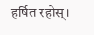हर्षित रहोस्।